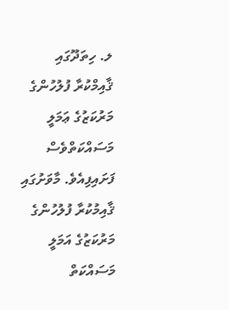ލ. ހިތަދޫގައި ޤާއިމްކުރާ ފުލުހުންގެ މަރުކަޒުގެ ޢަމަލީ މަސައްކަތްވެސް ފަށައިފިއެވެ. މާވަށުގައި ޤާއިމުކުރާ ފުލުހުންގެ މަރުކަޒުގެ އަމަލީ މަސައްކަތް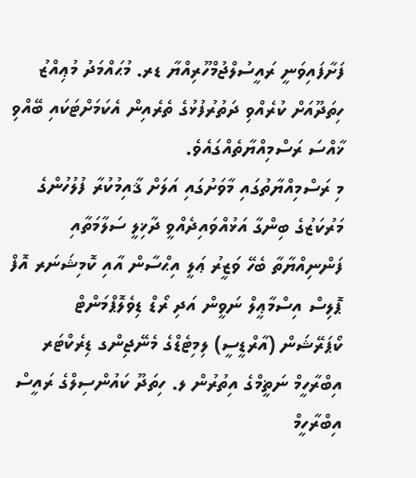ފަށާފައިވަނީ ރައީސުލްޖުމްހޫރިއްޔާ ޑރ. މުޙައްމަދު މުޢިއްޒު ހިތަދޫއަށް ކުރެއްވި ދަތުރުފުޅުގެ ތެރެއިން އެކަމަށްޓަކައި ބޭއްވި ޚާއްސަ ރަސްމިއްޔާތެއްގައެވެ.
މި ރަސްމިއްޔާތުގައި މާވަށުގައި އަލަށް ޤާއިމުކުރާ ފުލުހުންގެ މަރުކަޒުގެ ބިންގާ އަޅުއްވައިދެއްވީ ދާޚިލީ ސަލާމަތާއި ފަންނިއްޔާތާ ބެހޭ ވަޒީރު ޢަލީ އިޙްސާން އާއި ކޮމިޝަނަރ އޮފް ޕޮލިސް އިސްމާޢީލް ނަވީން އަދި ރޯޑް ޑިވެލޮޕްމަންޓް ކޯޕަރޭޝަން (އާރްޑީސީ) ލިމިޓެޑްގެ މެނޭޖިންގ ޑިރެކްޓަރ އިބްރާހީމް ނަޡީމްގެ އިތުރުން ލ. ހިތަދޫ ކައުންސިލްގެ ރައީސް އިބްރާހީމް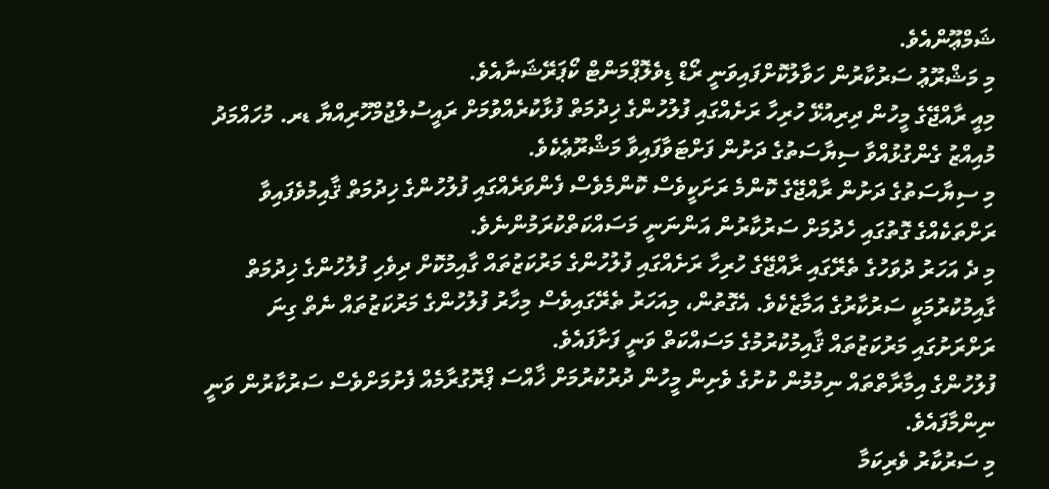ޝަމްޢޫންއެވެ.
މި މަޝްރޫޢު ސަރުކާރުން ހަވާލުކޮށްފައިވަނީ ރޯޑް ޑިވެލޮޕްމަންޓް ކޯޕަރޭޝަނާއެވެ.
މިއީ ރާއްޖޭގެ މީހުން ދިރިއުޅޭ ހުރިހާ ރަށެއްގައި ފުލުހުންގެ ޚިދުމަތް ފުޅާކުރެއްވުމަށް ރައީސުލްޖުމްހޫރިއްޔާ ޑރ. މުހައްމަދު މުއިއްޒު ގެންގުޅުއްވާ ސިޔާސަތުގެ ދަށުން ފަށްޓަވާފައިވާ މަޝްރޫޢެކެވެ.
މި ސިޔާސަތުގެ ދަށުން ރާއްޖޭގެ ކޮންމެ ރަށަކީވެސް ކޮންމެވެސް ފެންވަރެއްގައި ފުލުހުންގެ ޚިދުމަތް ޤާއިމުވެފައިވާ ރަށްތަކެއްގެ ގޮތުގައި ހެދުމަށް ސަރުކާރުން އަންނަނީ މަސައްކަތްކުރަމުންނެވެ.
މި ދެ އަހަރު ދުވަހުގެ ތެރޭގައި ރާއްޖޭގެ ހުރިހާ ރަށެއްގައި ފުލުހުންގެ މަރުކަޒުތައް ގާއިމުކޮށް ދިވެހި ފުލުހުންގެ ޚިދުމަތް ގާއިމުކުރުމަކީ ސަރުކާރުގެ އަމާޒެކެވެ. އެގޮތުން، މިއަހަރު ތެރޭގައިވެސް މިހާރު ފުލުހުންގެ މަރުކަޒުތައް ނެތް ގިނަ ރަށްރަށުގައި މަރުކަޒުތައް ޤާއިމުކުރުމުގެ މަސައްކަތް ވަނީ ފަށާފައެވެ.
ފުލުހުންގެ އިމާރާތްތައް ނިމުމުން ކުށުގެ ވެށިން މީހުން ދުރުކުރުމަށް ޚާއްސަ ޕްރޮގުރާމެއް ފެށުމަށްވެސް ސަރުކާރުން ވަނީ ނިންމާފައެވެ.
މި ސަރުކާރު ވެރިކަމާ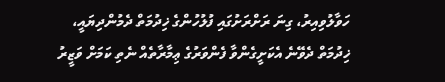ހަވާލުވިއިރު، ގިނަ ރަށްރަށުގައި ފުލުހުންގެ ޚިދުމަތް ދެމުންދިޔައީ، ޚިދުމަތް ދެވޭނެ އެކަށީގެންވާ ފެންވަރުގެ ޢިމާރާތެއް ނެތި ކަމަށް ވަޒީރު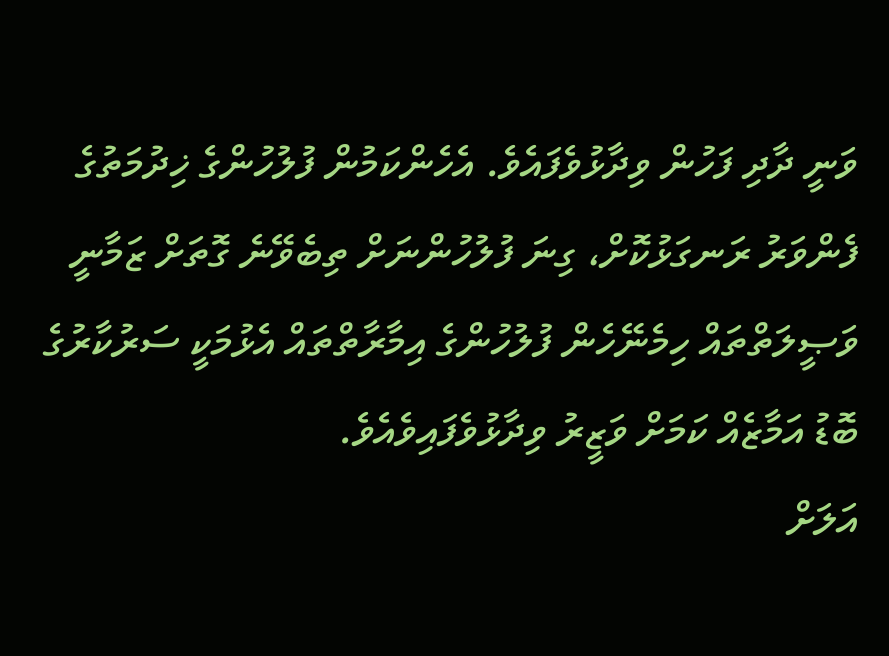ވަނީ ދާދި ފަހުން ވިދާޅުވެފައެވެ. އެހެންކަމުން ފުލުހުންގެ ޚިދުމަތުގެ ފެންވަރު ރަނގަޅުކޮށް، ގިނަ ފުލުހުންނަށް ތިބެވޭނެ ގޮތަށް ޒަމާނީ ވަޞީލަތްތައް ހިމެނޭހެން ފުލުހުންގެ އިމާރާތްތައް އެޅުމަކީ ސަރުކާރުގެ ބޮޑު އަމާޒެއް ކަމަށް ވަޒީރު ވިދާޅުވެފައިވެއެވެ.
އަލަށް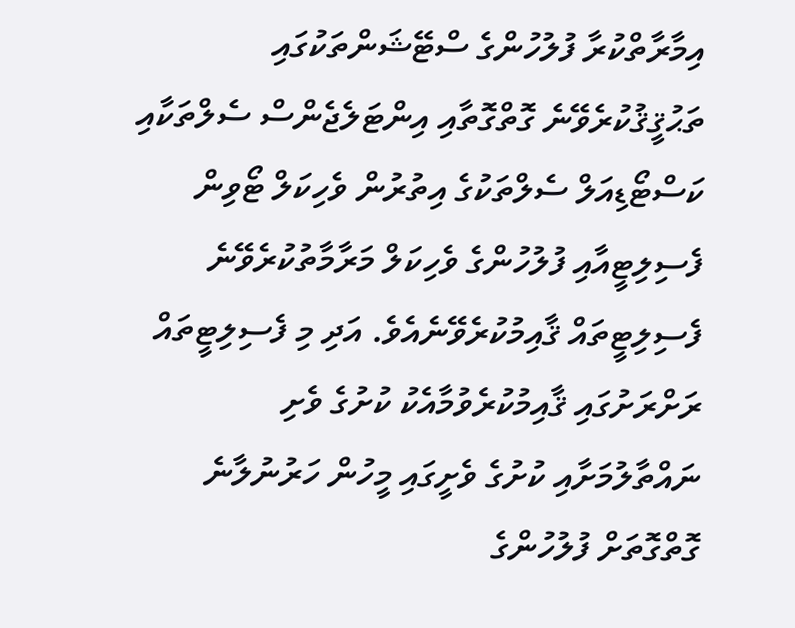އިމާރާތްކުރާ ފުލުހުންގެ ސްޓޭޝަންތަކުގައި ތަޙުޤީޤުކުރެވޭނެ ގޮތްގޮތާއި އިންޓަލެޖެންސް ސެލްތަކާއި ކަސްޓޯޑިއަލް ސެލްތަކުގެ އިތުރުން ވެހިކަލް ޓޯވިން ފެސިލިޓީއާއި ފުލުހުންގެ ވެހިކަލް މަރާމާތުކުރެވޭނެ ފެސިލިޓީތައް ޤާއިމުކުރެވޭނެއެވެ. އަދި މި ފެސިލިޓީތައް ރަށްރަށުގައި ޤާއިމުކުރެވުމާއެކު ކުށުގެ ވެށި ނައްތާލުމަށާއި ކުށުގެ ވެށީގައި މީހުން ހަރުނުލާނެ ގޮތްގޮތަށް ފުލުހުންގެ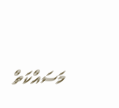މަސައްކަތް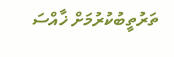ތަރުތީބުކުރުމަށް ޚާއްސަ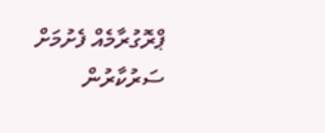ޕްރޮގުރާމެއް ފެށުމަށް ސަރުކާރުން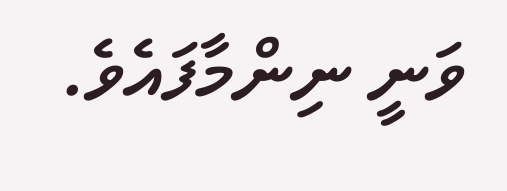ވަނީ ނިންމާފައެވެ.